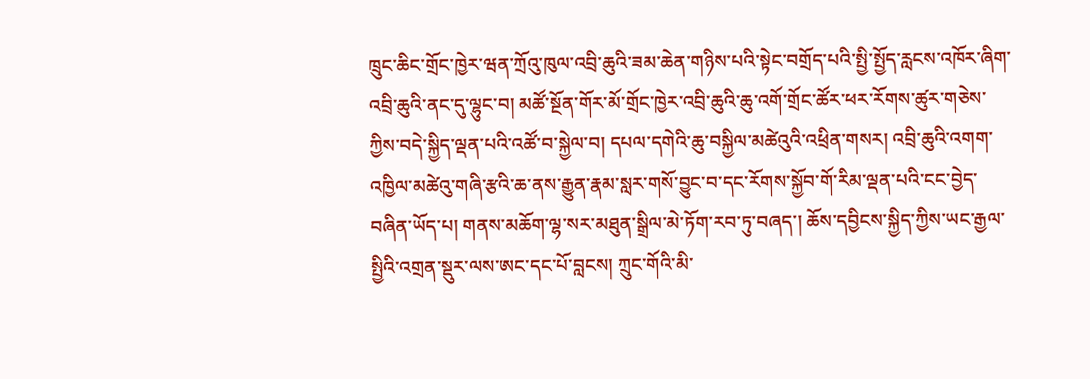ཁྲུང་ཆིང་གྲོང་ཁྱེར་ཝན་ཀྲོའུ་ཁུལ་འབྲི་ཆུའི་ཟམ་ཆེན་གཉིས་པའི་སྟེང་བགྲོད་པའི་སྤྱི་སྤྱོད་རླངས་འཁོར་ཞིག་འབྲི་ཆུའི་ནང་དུ་ལྷུང་བ། མཚོ་སྔོན་གོར་མོ་གྲོང་ཁྱེར་འབྲི་ཆུའི་ཆུ་འགོ་གྲོང་ཚོར་ཕར་རོགས་ཚུར་གཅེས་ཀྱིས་བདེ་སྐྱིད་ལྡན་པའི་འཚོ་བ་སྐྱེལ་བ། དཔལ་དགེའི་ཆུ་བསྐྱིལ་མཚེའུའི་འཕྲིན་གསར། འབྲི་ཆུའི་འགག་འཁྱིལ་མཚེའུ་གཞི་རྩའི་ཆ་ནས་རྒྱུན་རྣམ་སླར་གསོ་བྱུང་བ་དང་རོགས་སྐྱོབ་གོ་རིམ་ལྡན་པའི་ངང་བྱེད་བཞིན་ཡོད་པ། གནས་མཆོག་ལྷ་སར་མཐུན་སྒྲིལ་མེ་ཏོག་རབ་ཏུ་བཞད་། ཆོས་དབྱིངས་སྐྱིད་ཀྱིས་ཡང་རྒྱལ་སྤྱིའི་འགྲན་སྡུར་ལས་ཨང་དང་པོ་བླངས། ཀྲུང་གོའི་མི་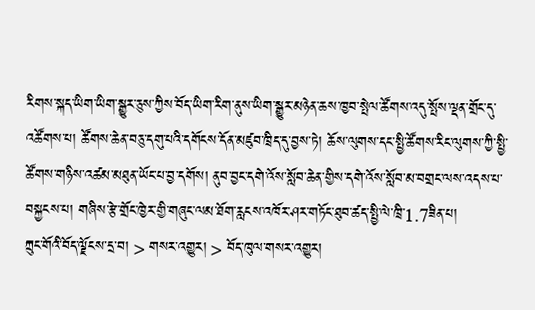རིགས་སྐད་ཡིག་ཡིག་སྒྱུར་ཅུས་ཀྱིས་བོད་ཡིག་རིག་ནུས་ཡིག་སྒྱུར་མཉེན་ཆས་ཁྱབ་སྤེལ་ཚོགས་འདུ་སྤོས་ལྡན་གྲོང་དུ་འཚོགས་པ། ཚོགས་ཆེན་བཅུ་དགུ་པའི་དགོངས་དོན་མཛུབ་ཁྲིད་དུ་བྱས་ཏེ། ཆོས་ལུགས་དང་སྤྱི་ཚོགས་རིང་ལུགས་ཀྱི་སྤྱི་ཚོགས་གཉིས་འཚམ་མཐུན་ཡོང་པ་བྱ་དགོས། ནུབ་བྱང་དགེ་འོས་སློབ་ཆེན་གྱིས་དགེ་འོས་སློབ་མ་བགྲང་ལས་འདས་པ་བསྐྱངས་པ། གཞིས་རྩེ་གྲོང་ཁྱེར་གྱི་གཞུང་ལམ་ཐོག་རླངས་འཁོར་ཤར་གཏོང་ཐུབ་ཚད་སྤྱི་ལེ་ཁྲི་1.7ཟིན་པ།
ཀྲུང་གོའི་བོད་ལྗོངས་དྲ་བ། > གསར་འགྱུར། > བོད་ཁུལ་གསར་འགྱུར།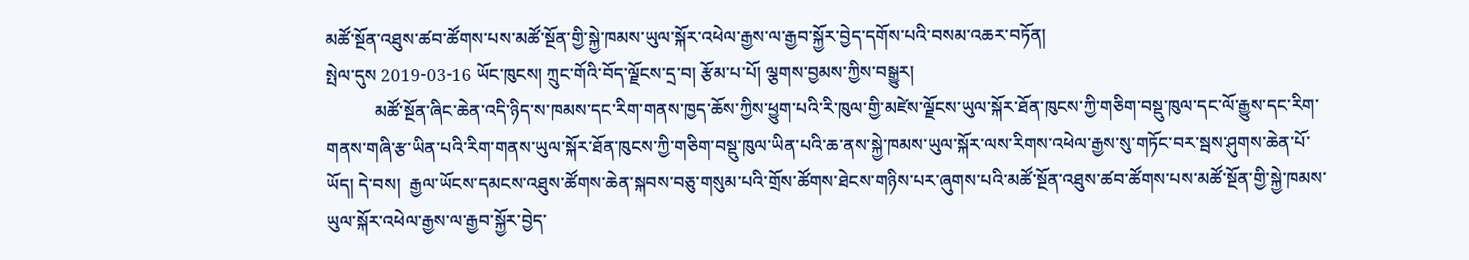མཚོ་སྔོན་འཐུས་ཚབ་ཚོགས་པས་མཚོ་སྔོན་གྱི་སྐྱེ་ཁམས་ཡུལ་སྐོར་འཕེལ་རྒྱས་ལ་རྒྱབ་སྐྱོར་བྱེད་དགོས་པའི་བསམ་འཆར་བཏོན།
སྤེལ་དུས 2019-03-16 ཡོང་ཁུངས། ཀྲུང་གོའི་བོད་ལྗོངས་དྲ་བ། རྩོམ་པ་པོ། ལྕགས་བྱམས་ཀྱིས་བསྒྱུར།
           མཚོ་སྔོན་ཞིང་ཆེན་འདི་ཉིད་ས་ཁམས་དང་རིག་གནས་ཁྱད་ཆོས་ཀྱིས་ཕྱུག་པའི་རི་ཁུལ་གྱི་མཛེས་ལྗོངས་ཡུལ་སྐོར་ཐོན་ཁུངས་ཀྱི་གཅིག་བསྡུ་ཁུལ་དང་ལོ་རྒྱུས་དང་རིག་གནས་གཞི་རྩ་ཡིན་པའི་རིག་གནས་ཡུལ་སྐོར་ཐོན་ཁུངས་ཀྱི་གཅིག་བསྡུ་ཁུལ་ཡིན་པའི་ཆ་ནས་སྐྱེ་ཁམས་ཡུལ་སྐོར་ལས་རིགས་འཕེལ་རྒྱས་སུ་གཏོང་བར་སྦས་ཤུགས་ཆེན་པོ་ཡོད། དེ་བས།  རྒྱལ་ཡོངས་དམངས་འཐུས་ཚོགས་ཆེན་སྐབས་བཅུ་གསུམ་པའི་གྲོས་ཚོགས་ཐེངས་གཉིས་པར་ཞུགས་པའི་མཚོ་སྔོན་འཐུས་ཚབ་ཚོགས་པས་མཚོ་སྔོན་གྱི་སྐྱེ་ཁམས་ཡུལ་སྐོར་འཕེལ་རྒྱས་ལ་རྒྱབ་སྐྱོར་བྱེད་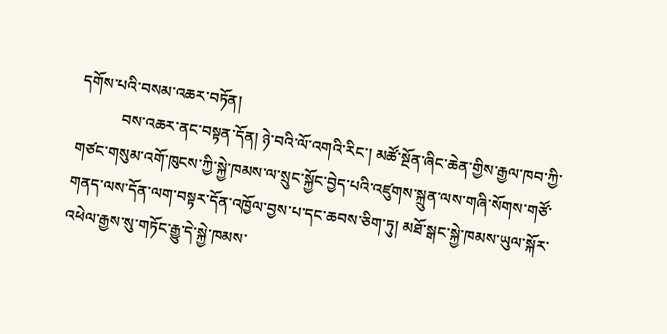དགོས་པའི་བསམ་འཆར་བཏོན།
           བས་འཆར་ནང་བསྟན་དོན། ཉེ་བའི་ལོ་འགའི་རིང་། མཚོ་སྔོན་ཞིང་ཆེན་གྱིས་རྒྱལ་ཁབ་ཀྱི་གཙང་གསུམ་འགོ་ཁུངས་ཀྱི་སྐྱེ་ཁམས་ལ་སྲུང་སྐྱོང་བྱེད་པའི་འཛུགས་སྐྲུན་ལས་གཞི་སོགས་གཙོ་གནད་ལས་དོན་ལག་བསྟར་དོན་འཁྱོལ་བྱས་པ་དང་ཆབས་ཅིག་ཏུ། མཐོ་སྒང་སྐྱེ་ཁམས་ཡུལ་སྐོར་འཕེལ་རྒྱས་སུ་གཏོང་རྒྱུ་དེ་སྐྱེ་ཁམས་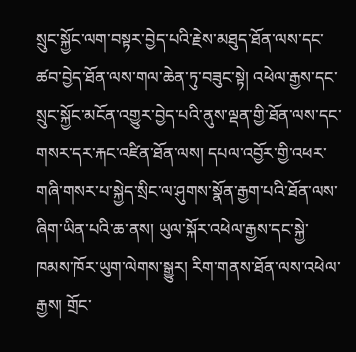སྲུང་སྐྱོང་ལག་བསྟར་བྱེད་པའི་རྗེས་མཐུད་ཐོན་ལས་དང་ཚབ་བྱེད་ཐོན་ལས་གལ་ཆེན་ཏུ་བཟུང་སྟེ། འཕེལ་རྒྱས་དང་སྲུང་སྐྱོང་མངོན་འགྱུར་བྱེད་པའི་ནུས་ལྡན་གྱི་ཐོན་ལས་དང་གསར་དར་རྐང་འཛིན་ཐོན་ལས། དཔལ་འབྱོར་གྱི་འཕར་གཞི་གསར་པ་སྐྱེད་སྲིང་ལ་ཤུགས་སྣོན་རྒྱག་པའི་ཐོན་ལས་ཞིག་ཡིན་པའི་ཆ་ནས། ཡུལ་སྐོར་འཕེལ་རྒྱས་དང་སྐྱེ་ཁམས་ཁོར་ཡུག་ལེགས་སྒྱུར། རིག་གནས་ཐོན་ལས་འཕེལ་རྒྱས། གྲོང་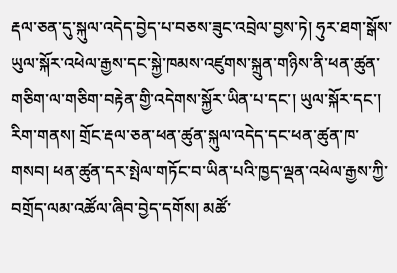རྡལ་ཅན་དུ་སྐུལ་འདེད་བྱེད་པ་བཅས་ཟུང་འབྲེལ་བྱས་ཏེ། ཧུར་ཐག་སྒོས་ཡུལ་སྐོར་འཕེལ་རྒྱས་དང་སྐྱེ་ཁམས་འཛུགས་སྐྲུན་གཉིས་ནི་ཕན་ཚུན་གཅིག་ལ་གཅིག་བརྟེན་གྱི་འདེགས་སྐྱོར་ཡིན་པ་དང་། ཡུལ་སྐོར་དང་། རིག་གནས། གྲོང་རྡལ་ཅན་ཕན་ཚུན་སྐུལ་འདེད་དང་ཕན་ཚུན་ཁ་གསབ། ཕན་ཚུན་དར་སྤེལ་གཏོང་བ་ཡིན་པའི་ཁྱད་ལྡན་འཕེལ་རྒྱས་ཀྱི་བགྲོད་ལམ་འཚོལ་ཞིབ་བྱེད་དགོས། མཚོ་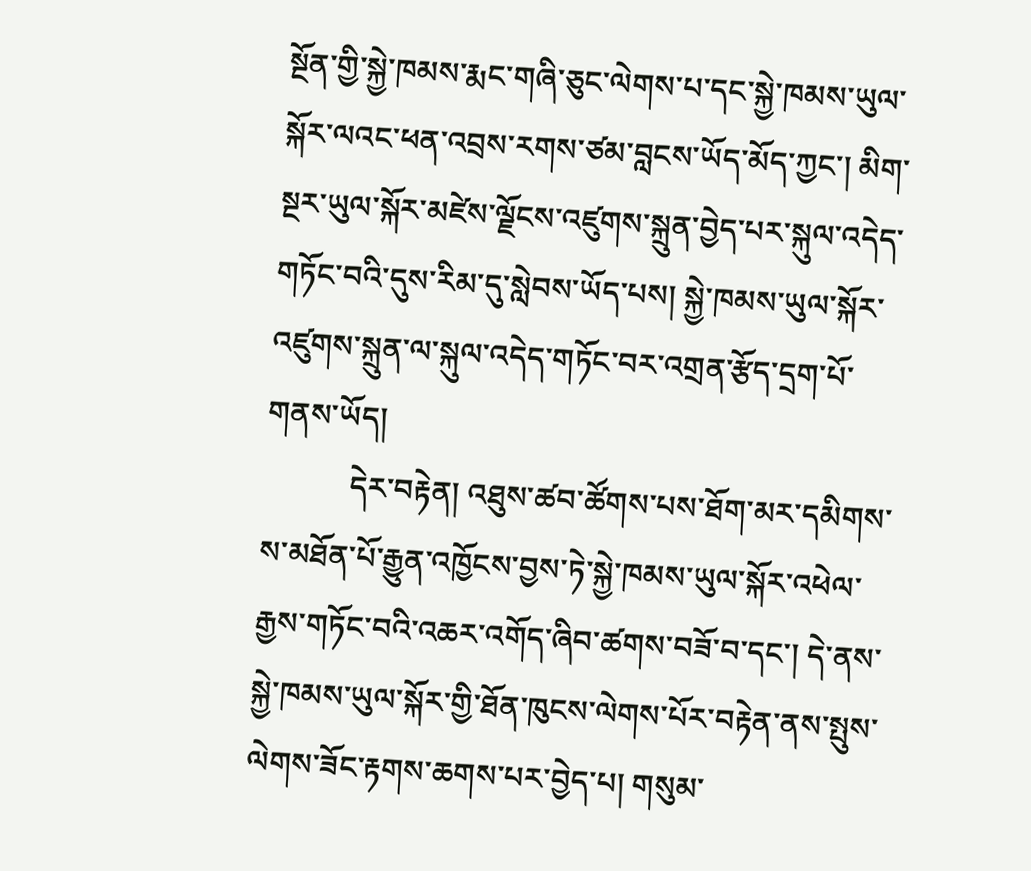སྔོན་གྱི་སྐྱེ་ཁམས་རྨང་གཞི་ཅུང་ལེགས་པ་དང་སྐྱེ་ཁམས་ཡུལ་སྐོར་ལའང་ཕན་འབྲས་རགས་ཙམ་བླངས་ཡོད་མོད་ཀྱང་། མིག་སྔར་ཡུལ་སྐོར་མཛེས་ལྗོངས་འཛུགས་སྐྲུན་བྱེད་པར་སྐུལ་འདེད་གཏོང་བའི་དུས་རིམ་དུ་སླེབས་ཡོད་པས། སྐྱེ་ཁམས་ཡུལ་སྐོར་འཛུགས་སྐྲུན་ལ་སྐུལ་འདེད་གཏོང་བར་འགྲན་རྩོད་དྲག་པོ་གནས་ཡོད།
           དེར་བརྟེན། འཐུས་ཚབ་ཚོགས་པས་ཐོག་མར་དམིགས་ས་མཐོན་པོ་རྒྱུན་འཁྱོངས་བྱས་ཏེ་སྐྱེ་ཁམས་ཡུལ་སྐོར་འཕེལ་རྒྱས་གཏོང་བའི་འཆར་འགོད་ཞིབ་ཚགས་བཟོ་བ་དང་། དེ་ནས་སྐྱེ་ཁམས་ཡུལ་སྐོར་གྱི་ཐོན་ཁུངས་ལེགས་པོར་བརྟེན་ནས་སྤུས་ལེགས་ཟོང་རྟགས་ཆགས་པར་བྱེད་པ། གསུམ་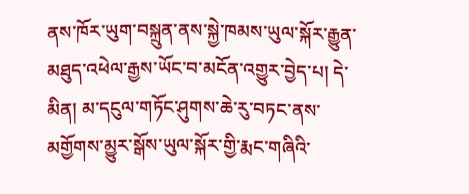ནས་ཁོར་ཡུག་བསྐྲུན་ནས་སྐྱེ་ཁམས་ཡུལ་སྐོར་རྒྱུན་མཐུད་འཕེལ་རྒྱས་ཡོང་བ་མངོན་འགྱུར་བྱེད་པ། དེ་མིན། མ་དངུལ་གཏོང་ཤུགས་ཆེ་རུ་བཏང་ནས་མགྱོགས་མྱུར་སྒོས་ཡུལ་སྐོར་གྱི་རྨང་གཞིའི་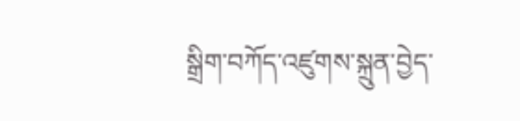སྒྲིག་བཀོད་འཛུགས་སྐྲུན་བྱེད་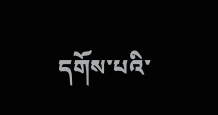དགོས་པའི་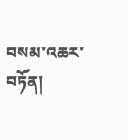བསམ་འཆར་བཏོན།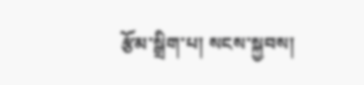རྩོམ་སྒྲིག་པ། སངས་སྐྱབས།